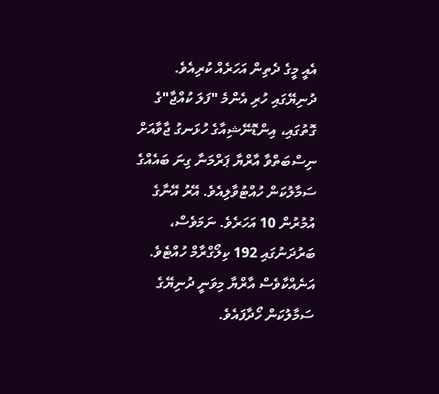އެއީ މީގެ ދެތިން އަހަރެއް ކުރިއެވެ. ދުނިޔޭގައި ހުރި އެންމެ "ފަލަ ކުއްޖާ"ގެ ގޮތުގައި، އިންޑޮނޭޝިއާގެ ހުޅަނގު ޖާވާއަށް ނިސްބަތްވާ އާރްޔާ ޕަރްމަނާ ގިނަ ބައެއްގެ ސަމާލުކަން ހުއްޓުވާލިއެވެ. އޭރު އޭނާގެ އުމުރުން 10 އަހަރެވެ. ނަމަވެސް، ބަރުދަނުގައި 192 ކިލޯގްރާމް ހުއްޓެވެ. އަނެއްކާވެސް އާރްޔާ މިވަނީ ދުނިޔޭގެ ސަމާލުކަން ހޯދާފައެވެ.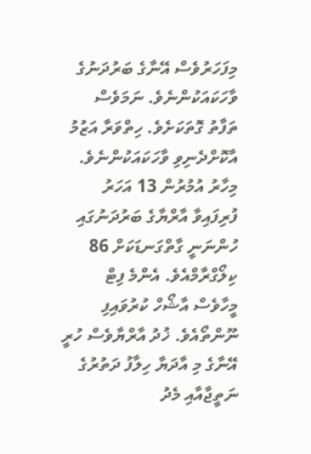މިފަހަރުވެސް އޭނާގެ ބަރުދަނުގެ ވާހަކައަކުންނެވެ. ނަމަވެސް ތަފާތު ގޮތަކަށެވެ. ހިތްވަރާ އަޒުމު އާކޮށްދެނިވި ވާހަކައަކުންނެވެ.
މިހާރު އުމުރުން 13 އަހަރު ފުރިފައިވާ އާރްޔާގެ ބަރުދަނުގައި ހުންނަނީ ގާތްގަނޑަކަށް 86 ކިލޯގްރާމްއެވެ. އެންމެ ފިޓް މީހާވެސް އާޝޯހް ކުރުވައިފި ނޫންތޯއެވެ. ޚުދު އާރްޔާވެސް ހުރީ އޭނާގެ މި އާދަޔާ ހިލާފު ދަތުރުގެ ނަތީޖާއާއި މެދު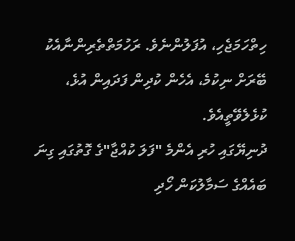ހިތްހަމަޖެހި، އުފަލުންނެވެ. ރަހުމަތްތެރިންނާއެކު ބޭރަށް ނިކުމެ، އެހެން ކުދިން ފަދައިން އުޅެ، ކުޅެލެވޭތީއެވެ.
ދުނިޔޭގައި ހުރި އެންމެ "ފަލަ ކުއްޖާ"ގެ ގޮތުގައި ގިނަ ބައެއްގެ ސަމާލުކަން ހޯދި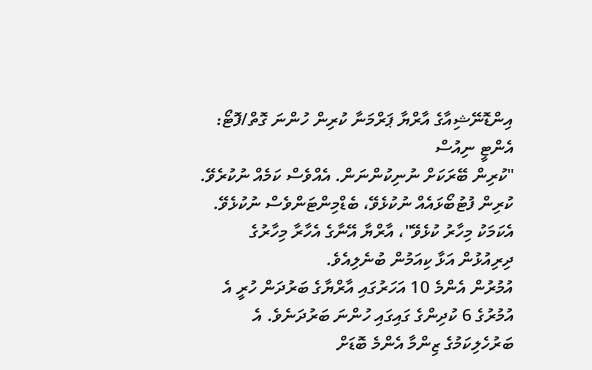އިންޑޮނޭޝިއާގެ އާރްޔާ ޕަރްމަނާ ކުރިން ހުންނަ ގޮތް/ފޮޓޯ: އެންޓީ ނިއުސް
"ކުރިން ބޭރަކަށް ނުނިކުންނަން. އެއްވެސް ކަމެއް ނުކުރެވޭ. ކުރިން ފުޓުބޯޅައެއް ނުކުޅެވޭ، ބެޑްމިންޓަންވެސް ނުކުޅެވޭ. އެކަމަކު މިހާރު ކުޅެވޭ"، އާރްޔާ އޭނާގެ އެހާރާ މިހާރުގެ ދިރިއުޅުން އަޅާ ކިއަމުން ބުނެލިއެވެ.
އުމުރުން އެންމެ 10 އަހަރުގައި އާރްޔާގެ ބަރުދަން ހުރީ އެ އުމުރުގެ 6 ކުދިންގެ ގައިގައި ހުންނަ ބަރުދަނެވެ. އެ ބަރުހެލިކަމުގެ ޒިންމާ އެންމެ ބޮޑަށް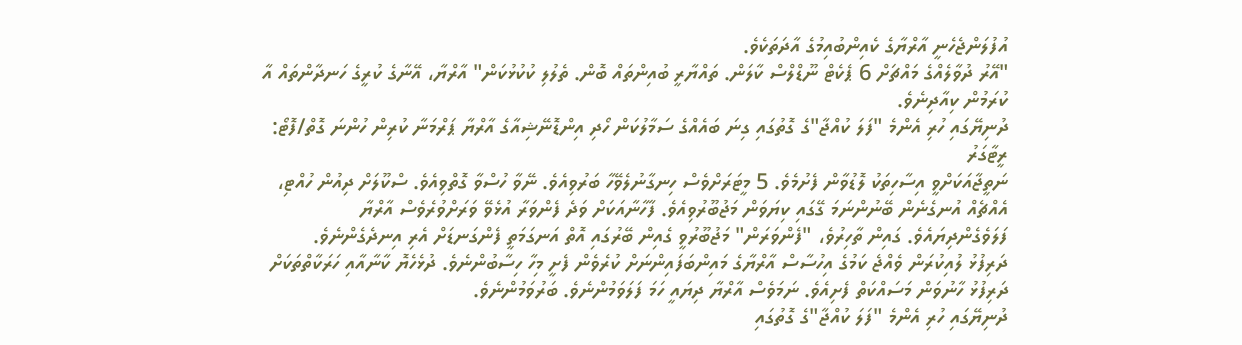އުފުލަންޖެހެނީ އާރްޔާގެ ކެއިންބުއިމުގެ އާދަތަކެވެ.
"އޭރު ދުވާލެއްގެ މައްޗަށް 6 ޕެކެޓް ނޫޑްލްސް ކާލަން. ތައްޔާރީ ބުއިންތައް ބޮން. ތެލުލި ކުކުޅުކަން" އާރްޔާ، އޭނާގެ ކުރީގެ ހަނދާންތައް އާ ކުރަމުން ކިއާދިނެވެ.
ދުނިޔޭގައި ހުރި އެންމެ "ފަލަ ކުއްޖާ"ގެ ގޮތުގައި ގިނަ ބައެއްގެ ސަމާލުކަން ހޯދި އިންޑޮނޭޝިއާގެ އާރްޔާ ޕަރްމަނާ ކުރިން ހުންނަ ގޮތް/ފޮޓޯ: ރީޓާގަރު
ނަތީޖާއަކަށްވީ އިސާހިތަކު ލޮޑުވާން ފެށުމެވެ. 5 މީޓަރަށްވެސް ހިނގާނުލެވޭހާ ބަރުވިއެވެ. ނޭވާ ހުސްވާ ގޮތްވިއެވެ. ސްކޫލަށް ދިއުން ހުއްޓި، އެއްޗެއް އުނގެނެން ބޭނުންނަމަ ގޭގައި ކިޔަވަން މަޖުބޫރުވިއެވެ. ފާހާނާއަކަށް ވަދެ ފެންވަރާ އުޅެވޭ ވަރަށްވުރެވެސް އާރްޔާ ފަލަވެގެންދިޔައެވެ. ގައިން ތާހިރުވެ، "ފެންވަރަން" މަޖުބޫރުވީ ގެއިން ބޭރުގައި އޮތް އަނގަމަތީ ފެންގަނޑަށް އެރި އިނދެގެންނެވެ.
ދަރިފުޅު ލުއިކުރަން ވެއްޖެ ކަމުގެ އިހުސާސް އާރްޔާގެ މައިންބަފައިންނަށް ކުރެވެން ފެށީ މިހާ ހިސާބުންނެވެ. ދުޅެހެޔޮ ކާނާއާއި ހަރަކާތްތަކަށް ދަރިފުޅު ހާނުވަން މަސައްކަތް ފެށިއެވެ. ނަމަވެސް އާރްޔާ ދިޔައީ ހަމަ ފަލަވަމުންނެވެ. ބަރުވަމުންނެވެ.
ދުނިޔޭގައި ހުރި އެންމެ "ފަލަ ކުއްޖާ"ގެ ގޮތުގައި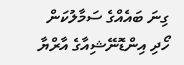ގިނަ ބައެއްގެ ސަމާލުކަން ހޯދި އިންޑޮނޭޝިއާގެ އާރްޔާ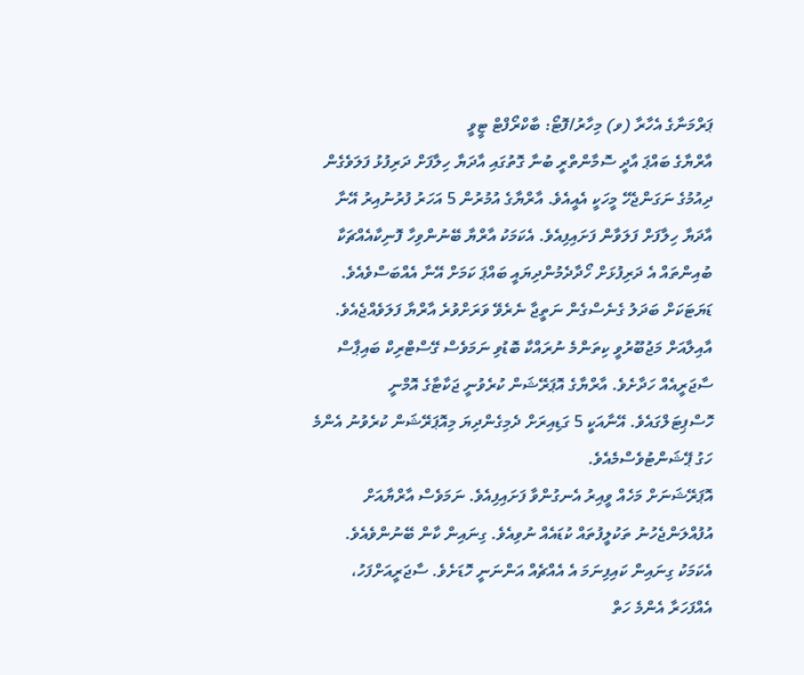ޕަރްމަނާގެ އެހާރާ (ވ) މިހާރު/ފޮޓޯ: ބާކްރޯފްޓް ޓީވީ
އާރްޔާގެ ބައްޕަ އާދީ ސޮމާންތްރީ ބުނާ ގޮތުގައި އާދަޔާ ހިލާފަށް ދަރިފުޅު ފަލަވެގެން ދިއުމުގެ ނަގަންޖެހޭ މީހަކީ އެއީއެވެ. އާރްޔާގެ އުމުރުން 5 އަހަރު ފުރުނުއިރު އޭނާ އާދަޔާ ހިލާފަށް ފަލަވާން ފަށައިފިއެވެ. އެކަމަކު އާރްޔާ ބޭނުންވިހާ ފޮނިކާއެއްޗަކާ ބުއިންތައް އެ ދަރިފުޅަށް ހޯދާދެމުންދިޔައީ ބައްޕަ ކަމަށް އޭނާ އެއްބަސްވެއެވެ.
ޑަޔަޓަކަށް ބަދަލު ގެނެސްގެން ނަތީޖާ ނެރެވޭ ވަރަށްވުރެ އާރްޔާ ފަލަވެއްޖެއެވެ. އާއިލާއަށް މަޖުބޫރުވީ ކިތަންމެ ނުރައްކާ ބޮޑުވި ނަމަވެސް ގޭސްޓްރިކް ބައިޕާސް ސާޖަރީއެއް ހަދާށެވެ. އާރްޔާގެ އޮޕަރޭޝަން ކުރެވުނީ ޖަކާޓާގެ އޮމްނީ ހޮސްޕިޓަލްގައެވެ. އޭނާއަކީ 5 ގަޑިއިރަށް ދެމިގެންދިޔަ މިއޮޕަރޭޝަން ކުރެވުނު އެންމެ ހަގު ޕޭޝަންޓުވެސްމެއެވެ.
އޮޕަރޭޝަނަށް މަހެއް ވީއިރު އެނގުންވާ ފަށައިފިއެވެ. ނަމަވެސް އާރްޔާއަށް އުފުއްލަންޖެހުނު ތަކުލީފުތައް ކުޑައެއް ނުވިއެވެ. ގިނައިން ކާން ބޭނުންވެއެވެ. އެކަމަކު ގިނައިން ކައިފިނަމަ އެ އެއްޗެއް އަންނަނީ ހޮޑަށެވެ. ސާޖަރީއަށްފަހު، އެއްފަހަރާ އެންމެ ހަތް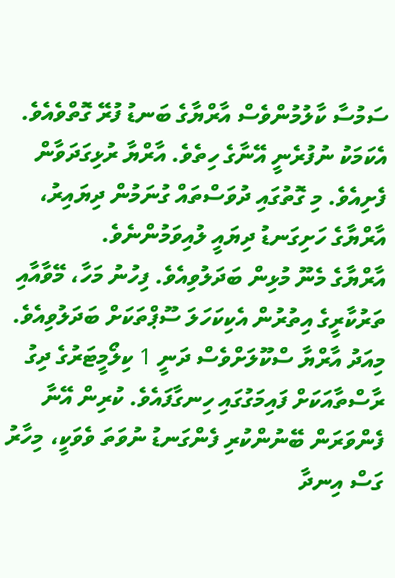ސަމުސާ ކާލުމުންވެސް އާރްޔާގެ ބަނޑު ފުރޭ ގޮތްވެއެވެ. އެކަމަކު ނުފުރެނީ އޭނާގެ ހިތެވެ. އާރްޔާ ރުޅިގަދަވާން ފެށިއެވެ. މި ގޮތުގައި ދުވަސްތައް ގުނަމުން ދިޔައިރު، އާރްޔާގެ ހަށިގަނޑު ދިޔައީ ލުއިވަމުންނެވެ.
އާރްޔާގެ މެނޫ މުޅިން ބަދަލުވިއެވެ. ފިހުނު މަހާ، މޭވާއާއި ތަރުކާރީގެ އިތުރުން އެކިކަހަލަ ސޫޕްތަކަށް ބަދަލުވިއެވެ. މިއަދު އާރްޔާ ސްކޫލަށްވެސް ދަނީ 1 ކިލޯމީޓަރުގެ ދިގު ރާސްތާއަކަށް ފައިމަގުގައި ހިނގާފައެވެ. ކުރިން އޭނާ ފެންވަރަން ބޭނުންކުރި ފެންގަނޑު ނުވަތަ ވެވަކީ، މިހާރު ގަސް އިނދާ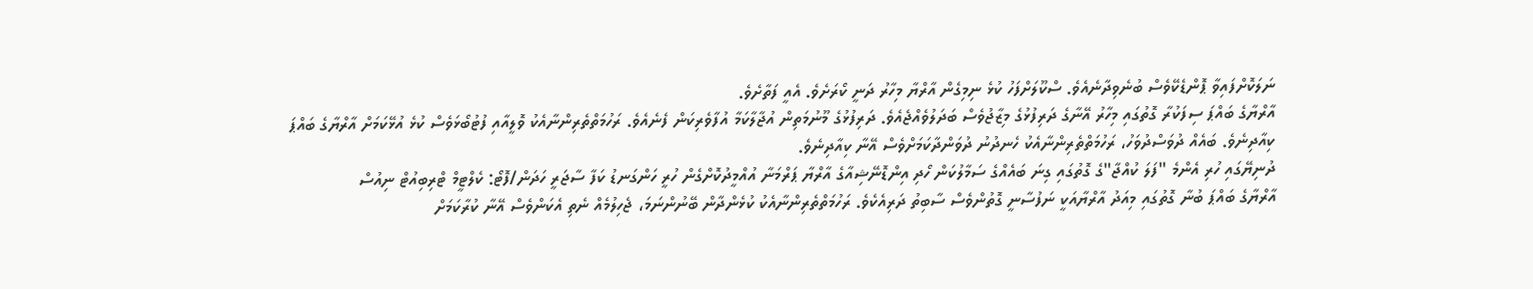ނަލަކޮށްފައިވާ ޕޮންޑެކޭވެސް ބުނެވިދާނެއެވެ. ސްކޫލަށްފަހު ކުޅެ ނިމިގެން އާރްޔާ މިހާރު ދަނީ ކޯރަށެވެ. އެއީ ފަތާށެވެ.
އާރްޔާގެ ބައްޕަ ސިފަކުރާ ގޮތުގައި މިހާރު އޭނާގެ ދަރިފުޅުގެ މިޒާޖުވެސް ބަދަލުވެއްޖެއެވެ. ދަރިފުޅުގެ މޫނުމަތިން އުޖާލާކަމާ އުފާވެރިކަން ފެނެއެވެ. ރަހުމަތްތެރިންނާއެކު ވޮލީއާއި ފުޓުބޯޅަވެސް ކުޅެ އުޅޭކަމަށް އާރްޔާގެ ބައްޕަ ކިއާދިނެވެ. ބައެއް ދުވަސްދުވަހު، ރަހުމަތްތެރިންނާއެކު ހެނދުނު ދުވަންދާކަމަށްވެސް އޭނާ ކިއާދިނެވެ.
ދުނިޔޭގައި ހުރި އެންމެ "ފަލަ ކުއްޖާ"ގެ ގޮތުގައި ގިނަ ބައެއްގެ ސަމާލުކަން ހޯދި އިންޑޮނޭޝިއާގެ އާރްޔާ ޕަރްމަނާ އުއްމީދުކޮށްގެން ހުރީ ހަންގަނޑު ކަފާ ސާޖަރީ ހަދަން/ފޮޓޯ: ކެލްޓީމް ޓްރިބިއުޓް ނިއުސް
އާރްޔާގެ ބައްޕަ ބުނާ ގޮތުގައި މިއަދު އާރްޔާއަކީ ނަފުސާނީ ގޮތުންވެސް ސާބިތު ދަރިއެކެވެ. ރަހުމަތްތެރިންނާއެކު ކުޅެންދާން ބޭނުންނަމަ، ޖެހިލުމެއް ނެތި އެކަންވެސް އޭނާ ކުރާކަމަށް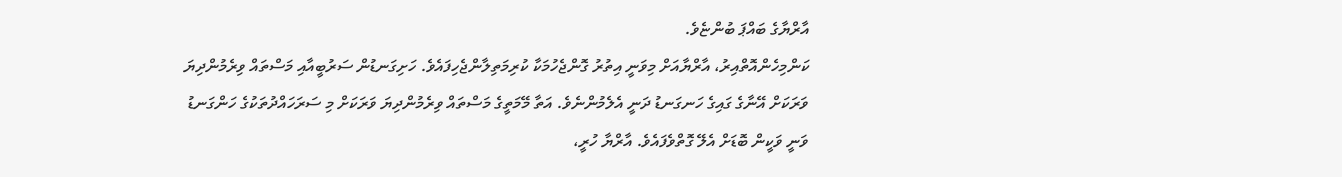އާރްޔާގެ ބައްޕަ ބުންޏެވެ.
ކަންމިހެންއޮތްއިރު، އާރްޔާއަށް މިވަނީ އިތުރު ގޮންޖެހުމަކާ ކުރިމަތިލާންޖެހިފައެވެ. ހަށިގަނޑުން ސަރުބީއާއި މަސްތައް ވިރެމުންދިޔަ ވަރަކަށް އޭނާގެ ގައިގެ ހަނގަނޑު ދަނީ އެލެމުންނެވެ. އަތާ މޭމަތީގެ މަސްތައް ވިރެމުންދިޔަ ވަރަކަށް މި ސަރަހައްދުތަކުގެ ހަންގަނޑު ވަނީ ވަކީން ބޮޑަށް އެލޭ ގޮތްވެފައެވެ. އާރްޔާ ހުރީ،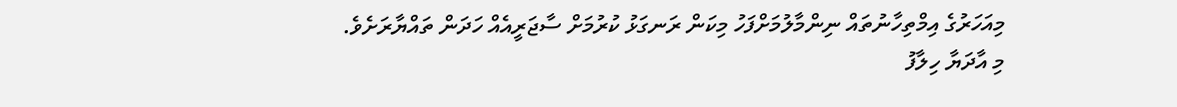މިއަހަރުގެ އިމްތިހާނުތައް ނިންމާލުމަށްފަހު މިކަން ރަނގަޅު ކުރުމަށް ސާޖަރީއެއް ހަދަން ތައްޔާރަށެވެ.
މި އާދަޔާ ހިލާފު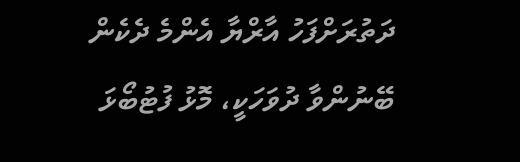ދަތުރަށްފަހު އާރްޔާ އެންމެ ދެކެން ބޭނުންވާ ދުވަހަކީ، މޮޅު ފުޓުބޯޅަ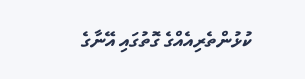ކުޅުންތެރިއެއްގެ ގޮތުގައި އޭނާގެ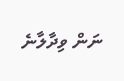ނަން ވިދާލާނެ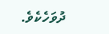ދުވަހެކެވެ.